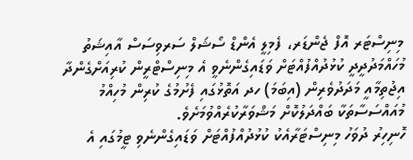މިނިސްޓަރ އޮފް ޖެންޑަރ، ފެމިލީ އެންޑް ސޯޝަލް ސަރވިސަސް އާއިޝަތު މުހައްމަދުދީދީ ކުޅުދުއްފުއްޓަށް ވަޑައިގެންނެވީ އެ މިނިސްޓްރީން ކުރިއަށްގެންދާ އިޖުތިމާއީ މަދަދުވެރިން (އިބަމަ) ހދ އަތޮޅުގައި ފެށުމުގެ ކުރިން މުހިއްމު މުއައްސަސާތަކާ ބައްދަލުކޮށް މަޝްވަރާކުރެއްވުމަށެވެ.
ހޮނިހިރު ދުވަހު މިނިސްޓަރާއެކު ކުޅުދުއްފުއްޓަށް ވަޑައިގެންނެވި ޓީމުގައި އެ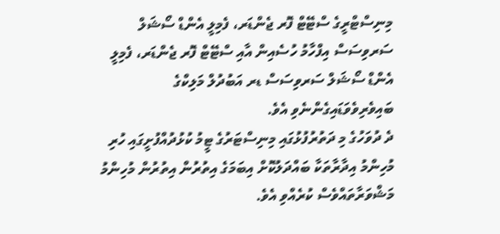މިނިސްޓްރީގެ ސްޓޭޓް ފޮރ ޖެންޑަރ، ފެމިލީ އެންޑް ސޯޝަލް ސަރވިސަސް އިފްހާމު ހުސެއިން އާއި ސްޓޭޓް ފޮރ ޖެންޑަރ، ފެމިލީ އެންޑް ސޯޝަލް ސަރވިސަސް ޑރ އަބުދުލް މަލިކްގެ ބައިވެރިވެވަޑައިގެންނެވި އެވެ.
ދެ ދުވަހުގެ މި ދަތުރުފުޅުގައި މިނިސްޓަރުގެ ޓީމު ކުޅުދުއްފުށީގައި ހުރި މުހިންމު އިދާރާތަކާ ބައްދަލުކޮށް އިބަމަގެ އިތުރުން އިތުރުން މުހިންމު މަޝްވަރާތައްވެސް ކުރެއްވި އެވެ.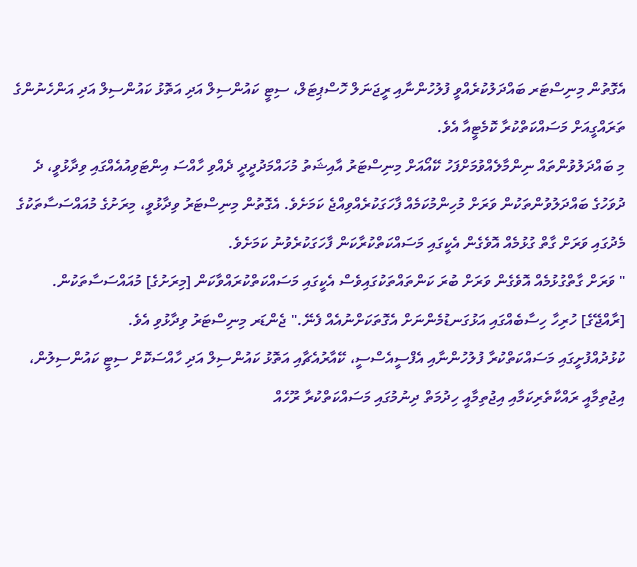އެގޮތުން މިނިސްޓަރ ބައްދަލުކުރެއްވީ ފުލުހުންނާއި ރީޖަނަލް ހޮސްޕިޓަލް، ސިޓީ ކައުންސިލް އަދި އަތޮޅު ކައުންސިލް އަދި އަންހެނުންގެ ތަރައްގީއަށް މަސައްކަތްކުރާ ކޮމެޓީއާ އެވެ.
މި ބައްދަލުވުންތައް ނިންމާލެއްވުމަށްފަހު ކޭއޯއަށް މިނިސްޓަރު އާއިޝަތު މުހައްމަދުދީދީ ދެއްވި ހާއްސަ އިންޓަވިއުއެއްގައި ވިދާޅުވީ، ދެ ދުވަހުގެ ބައްދަލުވުންތަކުން ވަރަށް މުހިންމުކަމެއް ފާހަގަކުރެއްވިއްޖެ ކަމަށެވެ. އެގޮތުން މިނިސްޓަރު ވިދާޅުވީ، މިރަށުގެ މުއައްސަސާތަކުގެ މެދުގައި ވަރަށް ގާތް ގުޅުމެއް އޮވެގެން އެކީގައި މަސައްކަތްކުރާކަން ފާހަގަކުރެވުނު ކަމަށެވެ.
" ވަރަށް ގާތްގުޅުމެއް އޮވެގެން ވަރަށް ބުރަ ކަންތައްތަކުގައިވެސް އެކީގައި މަސައްކަތްކުރައްވާކަން [މިރަށުގެ] މުއައްސަސާތަކުން. [ރާއްޖޭގެ] ހުރިހާ ހިސާބެއްގައި އަޅުގަނޑުމެންނަށް އެގޮތަކަށްނުއެއް ފެނޭ." ޖެންޑަރ މިނިސްޓަރު ވިދާޅުވި އެވެ.
ކުޅުދުއްފުށީގައި މަސައްކަތްކުރާ ފުލުހުންނާއި އެފްސީއެސްސީ، ކޭއާރުއެޗާއި އަތޮޅު ކައުންސިލް އަދި ހާއްސަކޮށް ސިޓީ ކައުންސިލުން، އިޖުތިމާއީ ރައްކާތެރިކަމާއި އިޖުތިމާއީ ހިދުމަތް ދިނުމުގައި މަސައްކަތްކުރާ ރޫހެއް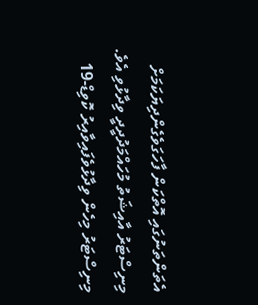އެތަންތަނުގައި އޮތްކަން ފާހަގަވެގެންދިޔަކަމަށް މިނިސްޓަރު އާއިޝަތު މުހައްމަދުދީދީ ވިދާޅުވި އެވެ.
މިނިސްޓަރު މިހެން ވިދާޅުވެފައިވާއިރު ކޮވިޑް-19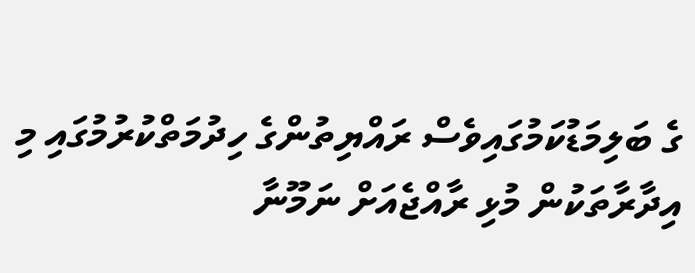ގެ ބަލިމަޑުކަމުގައިވެސް ރައްޔިތުންގެ ހިދުމަތްކުރުމުގައި މި އިދާރާތަކުން މުޅި ރާއްޖެއަށް ނަމޫނާ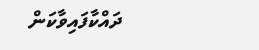ދައްކާފައިވާކަން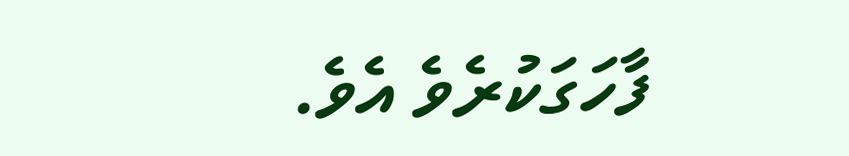ފާހަގަކުރެވެ އެވެ.